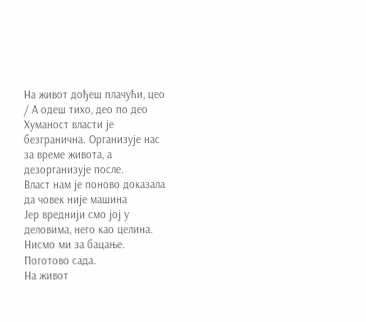На живот дођеш плачући, цео / А одеш тихо, део по део
Хуманост власти је безгранична. Организује нас за време живота, а дезорганизује после.
Власт нам је поново доказала да човек није машина
Јер вреднији смо јој у деловима, него као целина.
Нисмо ми за бацање. Поготово сада.
На живот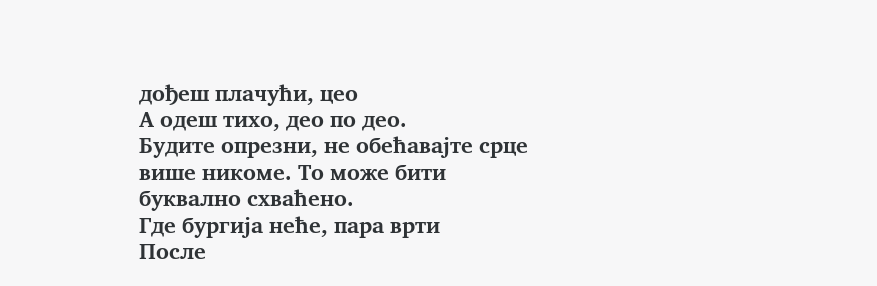дођеш плачући, цео
А одеш тихо, део по део.
Будите опрезни, не обећавајте срце више никоме. То може бити буквално схваћено.
Где бургија неће, пара врти
После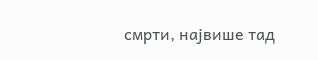смрти, највише тад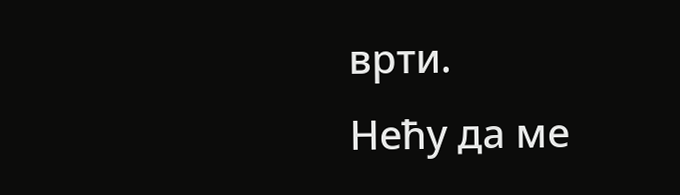врти.
Нећу да ме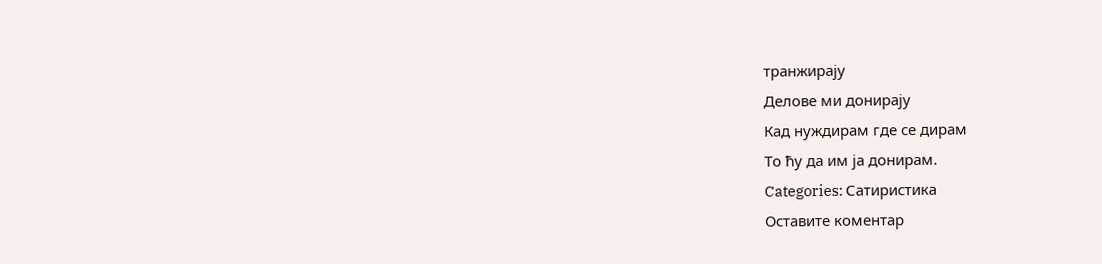транжирају
Делове ми донирају
Кад нуждирам где се дирам
То ћу да им ја донирам.
Categories: Сатиристика
Оставите коментар